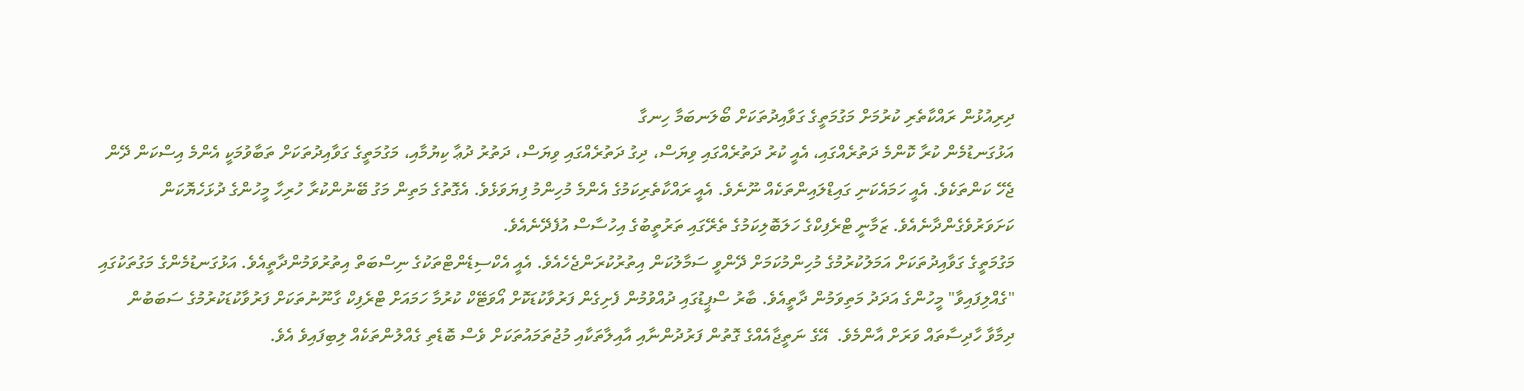ދިރިއުޅުން ރައްކާތެރި ކުރުމަށް މަގުމަތީގެ ގަވާއިދުތަކަށް ބޯލަނބަމާ ހިނގާ
އަޅުގަނޑުމެން ކުރާ ކޮންމެ ދަތުރެއްގައި، އެއީ ކުރު ދަތުރެއްގައި ވިޔަސް، ދިގު ދަތުރެއްގައި ވިޔަސް، ދަތުރު ދުޢާ ކިޔުމާއި، މަގުމަތީގެ ގަވާއިދުތަކަށް ތަބާވުމަކީ އެންމެ އިސްކަން ދޭން ޖެހޭ ކަންތަކެވެ. އެއީ ހަމައެކަނި ގައިޑްލައިންތަކެއް ނޫނެވެ. އެއީ ރައްކާތެރިކަމުގެ އެންމެ މުހިންމު ފިޔަވަޅެވެ. އެގޮތުގެ މަތިން މަގު ބޭނުންކުރާ ހުރިހާ މީހުންގެ ދުޅަހެޔޮކަން ކަށަވަރުވެގެންދާނެއެވެ. ޒަމާނީ ޓްރެފިކްގެ ހަލަބޮލިކަމުގެ ތެރޭގައި ތަރުތީބުގެ އިހުސާސް އުފެދޭނެއެވެ.
މަގުމަތީގެ ގަވާއިދުތަކަށް އަމަލުކުރުމުގެ މުހިންމުކަމަށް ދޭންވީ ސަމާލުކަން އިތުރުކުރަންޖެހެއެވެ. އެއީ އެކްސިޑެންޓްތަކުގެ ނިސްބަތް އިތުރުވަމުންދާތީއެވެ. އަޅުގަނޑުމެންގެ މަގުތަކުގައި "ގެއްލިފައިވާ" މީހުންގެ އަދަދު މަތިވަމުން ދާތީއެވެ. ބާރު ސްޕީޑުގައި ދުއްވުމުން ފެށިގެން ފަރުވާކުޑަކޮށް އޯވަޓޭކް ކުރުމާ ހަމައަށް ޓްރެފިކް ގާނޫނުތަކަށް ފަރުވާކުޑަކުރުމުގެ ސަބަބުން ދިމާވާ ހާދިސާތައް ވަރަށް އާންމެވެ.  އޭގެ ނަތީޖާއެއްގެ ގޮތުން ފަރުދުންނާއި އާއިލާތަކާއި މުޖުތަމައުތަކަށް ވެސް ބޮޑެތި ގެއްލުންތަކެއް ލިބިފައިވެ އެވެ.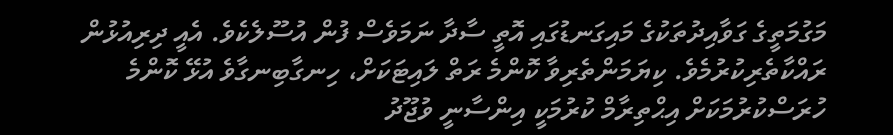މަގުމަތީގެ ގަވާއިދުތަކުގެ މައިގަނޑުގައި އޮތީ ސާދާ ނަމަވެސް ފުން އުސޫލެކެވެ. އެއީ ދިރިއުޅުން ރައްކާތެރިކުރުމެވެ. ކިޔަމަންތެރިވާ ކޮންމެ ރަތް ލައިޓަކަށް، ހިނގާބިނގާވެ އުޅޭ ކޮންމެ ހުރަސްކުރުމަކަށް އިޙްތިރާމް ކުރުމަކީ އިންސާނީ ވުޖޫދު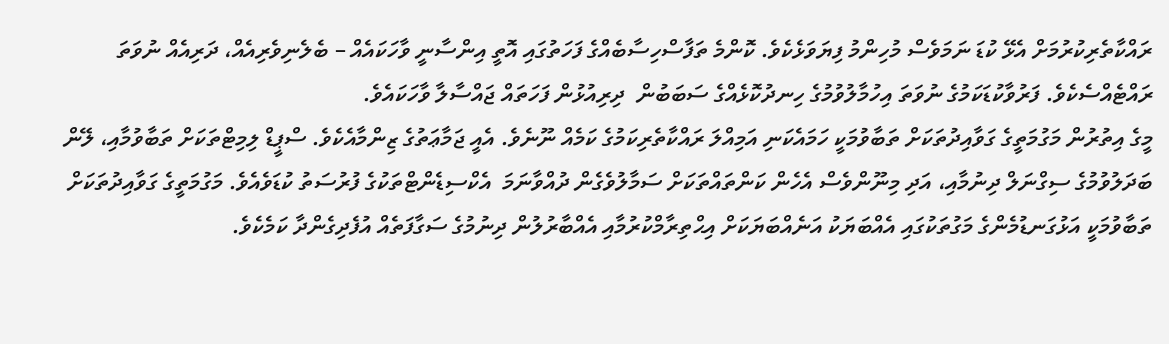ރައްކާތެރިކުރުމަށް އެޅޭ ކުޑަ ނަމަވެސް މުހިންމު ފިޔަވަޅެކެވެ. ކޮންމެ ތަފާސްހިސާބެއްގެ ފަހަތުގައި އޮތީ އިންސާނީ ވާހަކައެއް – ބެލެނިވެރިއެއް، ދަރިއެއް ނުވަތަ ރައްޓެއްސެކެވެ. ފަރުވާކުޑަކަމުގެ ނުވަތަ އިހުމާލުވުމުގެ ހިނދުކޮޅެއްގެ ސަބަބުން  ދިރިއުޅުން ފަހަތައް ޖައްސާލާ ވާހަކައެވެ.
މީގެ އިތުރުން މަގުމަތީގެ ގަވާއިދުތަކަށް ތަބާވުމަކީ ހަމައެކަނި އަމިއްލަ ރައްކާތެރިކަމުގެ ކަމެއް ނޫނެވެ. އެއީ ޖަމާޢަތުގެ ޒިންމާއެކެވެ. ސްޕީޑް ލިމިޓްތަކަށް ތަބާވުމާއި، ލޭން ބަދަލުވުމުގެ ސިގްނަލް ދިނުމާއި، އަދި މިނޫންވެސް އެހެން ކަންތައްތަކަށް ސަމާލުވެގެން ދުއްވާނަމަ  އެކްސިޑެންޓްތަކުގެ ފުރުސަތު ކުޑަވެއެވެ. މަގުމަތީގެ ގަވާއިދުތަކަށް ތަބާވުމަކީ އަޅުގަނޑުމެންގެ މަގުތަކުގައި އެއްބަޔަކު އަނެއްބަޔަކަށް އިޙްތިރާމްކުރުމާއި އެއްބާރުލުން ދިނުމުގެ ސަގާފަތެއް އުފެދިގެންދާ ކަމެކެވެ.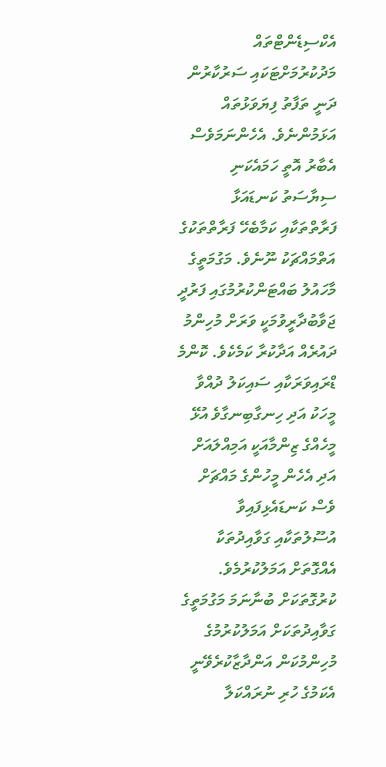އެކްސިޑެންޓްތައް މަދުކުރުމަށްޓަކައި ސަރުކާރުން ދަނީ ތަފާތު ފިޔަވަޅުތައް އަޅަމުންނެވެ. އެހެންނަމަވެސް އެބާރު އޮތީ ހަމައެކަނި ސިޔާސަތު ކަނޑައަޅާ ފަރާތްތަކާއި ކަމާބެހޭ ފަރާތްތަކުގެ އަތްމައްޗަކު ނޫނެވެ. މަގުމަތީގެ މާހައުލު ބައްޓަންކުރުމުގައި ފަރުދީ ޖަވާބުދާރީވުމަކީ ވަރަށް މުހިންމު ދައުރެއް އަދާކުރާ ކަމެކެވެ. ކޮންމެ ޑްރައިވަރަކާއި ސައިކަލު ދުއްވާ މީހަކު އަދި ހިނގާބިނގާވެ އުޅޭ މީހެއްގެ ޒިންމާއަކީ އަމިއްލައަށް އަދި އެހެން މީހުންގެ މައްޗަށް ވެސް ކަނޑައެޅިފައިވާ އުސޫލުތަކާއި ގަވާއިދުތަކާ އެއްގޮތަށް އަމަލުކުރުމެވެ.
ކުރުގޮތަކަށް ބުނާނަމަ މަގުމަތީގެ ގަވާއިދުތަކަށް އަމަލުކުރުމުގެ މުހިންމުކަން އަންދާޒާކުރެވޭނީ އެކަމުގެ ހުރި ނުރައްކަލާ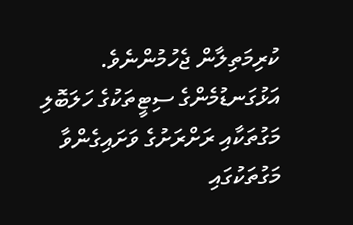ކުރިމަތިލާން ޖެހުމުންނެވެ.  އަޅުގަނޑުމެންގެ ސިޓީތަކުގެ ހަލަބޮލި މަގުތަކާއި ރަށްރަށުގެ ވަށައިގެންވާ މަގުތަކުގައި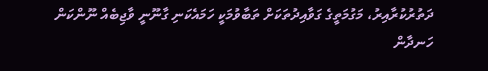ދަތުރުކުރާއިރު، މަގުމަތީގެ ގަވާއިދުތަކަށް ތަބާވުމަކީ ހަމައެކަނި ގާނޫނީ ވާޖިބެއް ނޫންކަން ހަނދާން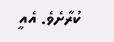ކުރާށެވެ. އެއީ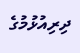ދިރިއުޅުމުގެ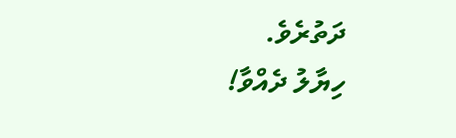ދަތުރެވެ.
ހިޔާލު ދެއްވާ!